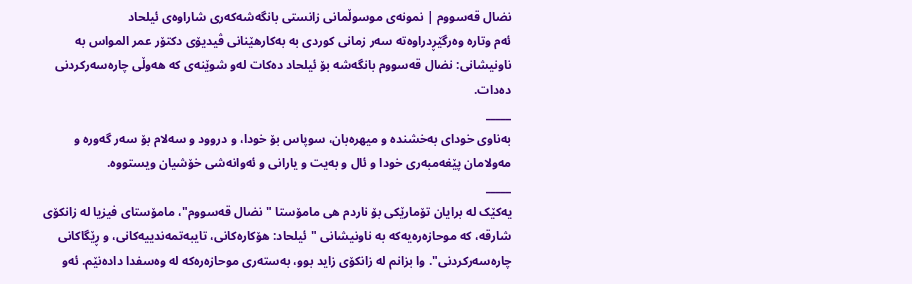نضال قەسووم | نمونەی موسوڵمانی زانستی بانگەشەکەری شاراوەی ئیلحاد
ئەم وتارە وەرگێڕدراوەتە سەر زمانی کوردی بە بەکارهێنانی ڤیدیۆی دکتۆر عمر المواس بە ناونیشانی: نضال قەسووم بانگەشە بۆ ئیلحاد دەکات لەو شوێنەی کە هەوڵی چارەسەرکردنی دەدات.
_____
بەناوی خودای بەخشندە و میهرەبان، سوپاس بۆ خودا، و دروود و سەلام بۆ سەر گەورە و مەولامان پێغەمبەری خودا و ئال و بەیت و یارانی و ئەوانەشی خۆشیان ویستووە.
_____
یەکێک لە برایان تۆمارێکی بۆ ناردم هی مامۆستا "نضال قەسووم"، مامۆستای فیزیا لە زانکۆی شارقە، کە موحازەرەیەکە بە ناونیشانی "ئیلحاد: هۆکارەکانی، تایبەتمەندییەکانی، و ڕێگاکانی چارەسەرکردنی". وا بزانم لە زانکۆی زاید بوو، بەستەری موحازەرەکە لە وەسفدا دادەنێم. ئەو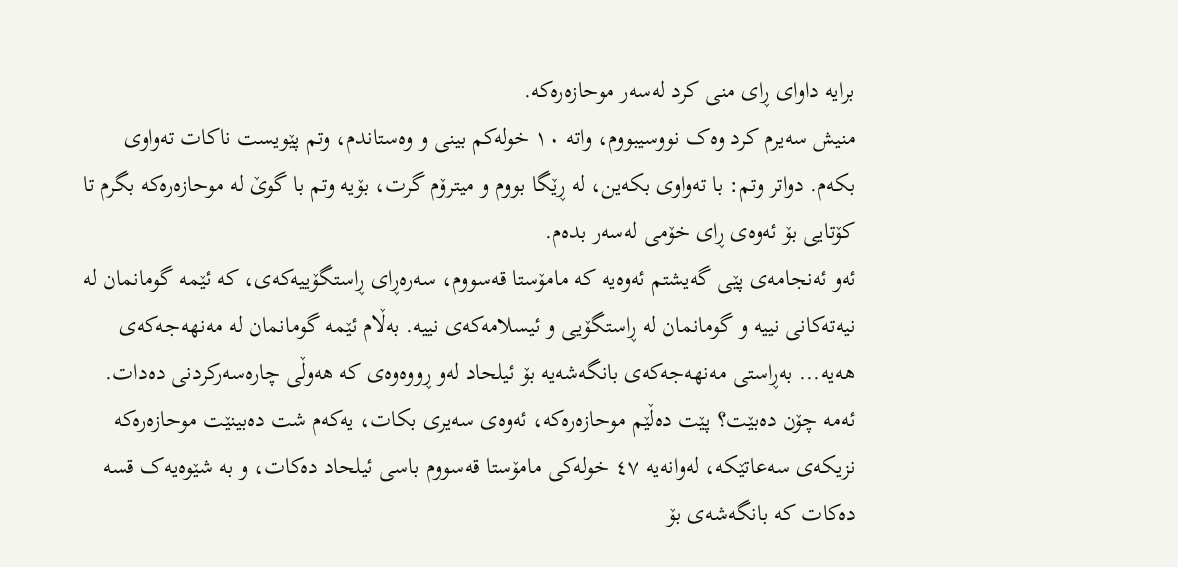برایە داوای ڕای منی کرد لەسەر موحازەرەکە.
منیش سەیرم کرد وەک نووسیبووم، واتە ١٠ خولەکم بینی و وەستاندم، وتم پێویست ناکات تەواوی بکەم. دواتر وتم: با تەواوی بکەین، لە ڕێگا بووم و میترۆم گرت، بۆیە وتم با گوێ لە موحازەرەکە بگرم تا کۆتایی بۆ ئەوەی ڕای خۆمی لەسەر بدەم.
ئەو ئەنجامەی پێی گەیشتم ئەوەیە کە مامۆستا قەسووم، سەرەڕای ڕاستگۆییەکەی، كە ئێمە گومانمان لە نیەتەکانی نییە و گومانمان لە ڕاستگۆیی و ئیسلامەکەی نییە. بەڵام ئێمە گومانمان لە مەنهەجـەکەی هەیە... بەڕاستی مەنهەجەکەی بانگەشەیە بۆ ئیلحاد لەو ڕووەوەی کە هەوڵی چارەسەرکردنی دەدات.
ئەمە چۆن دەبێت؟ پێت دەڵێم موحازەرەکە، ئەوەی سەیری بکات، یەکەم شت دەبینێت موحازەرەکە نزیکەی سەعاتێکە، لەوانەیە ٤٧ خولەکی مامۆستا قەسووم باسی ئیلحاد دەکات، و بە شێوەیەک قسە دەکات کە بانگەشەی بۆ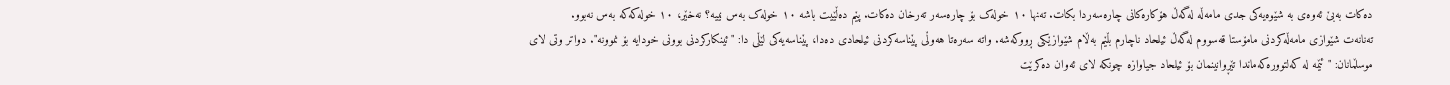دەکات بەبێ ئەوەی بە شێوەیەکی جدی مامەڵە لەگەڵ هۆکارەکانی چارەسەردا بکات. تەنها ١٠ خولەک بۆ چارەسەر تەرخان دەکات. پێم دەڵێیت باشە ١٠ خولەک بەس نییە؟ نەخێر، ١٠ خولەکەکە بەس نەبوو.
تەنانەت شێوازی مامەڵەکردنی مامۆستا قەسووم لەگەڵ ئیلحاد ناچارم بڵێم بەڵام شێوازێکی ڕووکەشە. واتە سەرەتا هەوڵی پێناسەکردنی ئیلحادی دەدا، پێناسەیەکی لێڵی دا: "ئینکارکردنی بوونی خودایە بۆ نموونە". دواتر وتی لای موسڵمانان: "ئێمە لە کەلتوورەکەماندا تێڕوانینمان بۆ ئیلحاد جیاوازە چونکە لای ئەوان دەکرێت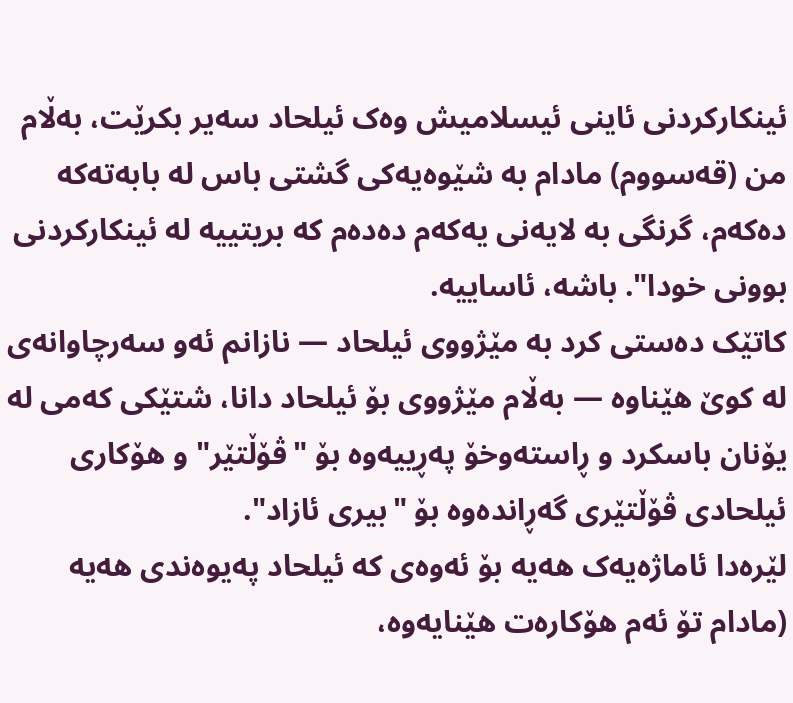ئینکارکردنی ئاینی ئیسلامیش وەک ئیلحاد سەیر بکرێت، بەڵام من (قەسووم) مادام بە شێوەیەکی گشتی باس لە بابەتەکە دەکەم، گرنگی بە لایەنی یەکەم دەدەم کە بریتییە لە ئینکارکردنی بوونی خودا". باشە، ئاساییە.
کاتێک دەستی کرد بە مێژووی ئیلحاد — نازانم ئەو سەرچاوانەی لە کوێ هێناوە — بەڵام مێژووی بۆ ئیلحاد دانا، شتێکی کەمی لە یۆنان باسکرد و ڕاستەوخۆ پەڕییەوە بۆ "ڤۆڵتێر" و هۆکاری ئیلحادی ڤۆڵتێری گەڕاندەوە بۆ "بیری ئازاد".
لێرەدا ئاماژەیەک هەیە بۆ ئەوەی کە ئیلحاد پەیوەندی هەیە (مادام تۆ ئەم هۆکارەت هێنایەوە،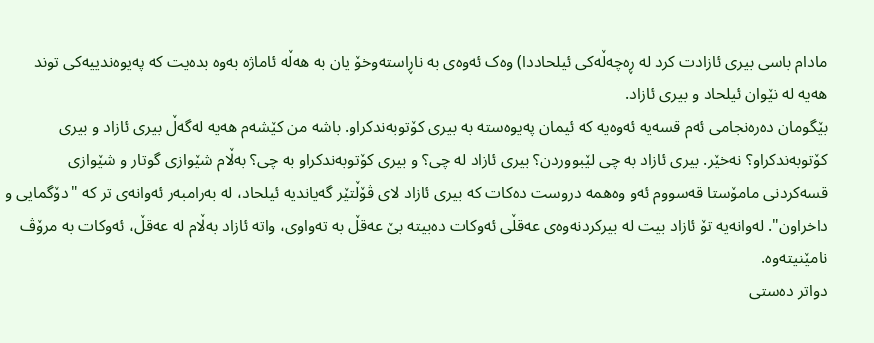مادام باسی بیری ئازادت کرد لە ڕەچەڵەکی ئیلحاددا) وەک ئەوەی بە ناڕاستەوخۆ یان بە هەڵە ئاماژە بەوە بدەیت کە پەیوەندییەکی توند هەیە لە نێوان ئیلحاد و بیری ئازاد.
بێگومان دەرەنجامی ئەم قسەیە ئەوەیە کە ئیمان پەیوەستە بە بیری کۆتوبەندکراو. باشە من کێشەم هەیە لەگەڵ بیری ئازاد و بیری کۆتوبەندکراو؟ نەخێر. بیری ئازاد بە چی لێبووردن؟ بیری ئازاد لە چی؟ و بیری کۆتوبەندکراو بە چی؟ بەڵام شێوازی گوتار و شێوازی قسەکردنی مامۆستا قەسووم ئەو وەهمە دروست دەکات کە بیری ئازاد لای ڤۆڵتێر گەیاندیە ئیلحاد، لە بەرامبەر ئەوانەی تر کە "دۆگمایی و داخراون". لەوانەیە تۆ ئازاد بیت لە بیرکردنەوەی عەقڵی ئەوکات دەبیتە بێ عەقڵ بە تەواوی، واتە ئازاد بەڵام لە عەقڵ، ئەوکات بە مرۆڤ نامێنیتەوە.
دواتر دەستی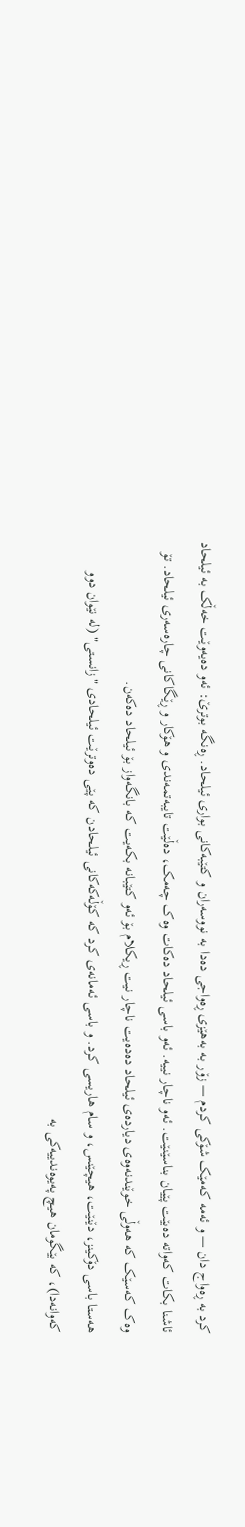کرد بە ڕەواج دان — و ئەمە کەمێک شۆکی کردم — زۆر بە بەهێزی ڕەواجی دەدا بە نووسەران و کتێبەکانی بواری ئیلحاد. ڕەنگە بوترێ: ئەو دەیەوێت خەڵک بە ئیلحاد ئاشنا بکات کەواتە دەبێت پێیان بناسێنێت. ئەو ناچار نییە. ئەو باسی ئیلحاد دەکات وەک چەمک، دەڵێت تایبەتمەندی و هۆکار و ڕێگاکانی چارەسەری ئیلحاد. تۆ وەک کەسێک کە هەوڵی خوێندنەوەی دیاردەی ئیلحاد دەدەیت ناچار نیت ڕیکلام بۆ ئەو کتێبانە بکەیت کە بانگەواز بۆ ئیلحاد دەکەن.
هەستا باسی دۆکینز، دێنێت، هیچێنس، و سام هاریسی کرد. و باسی ئەمانەی کرد کە کۆڵەکەکانی ئیلحادن کە پێی دەوترێت ئیلحادی "زانستی" (لە نێوان دوو کەوانەدا)، کە بێگومان هیچ پەیوەندییەکی بە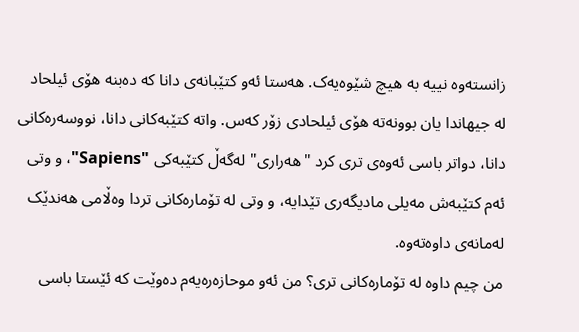زانستەوە نییە بە هیچ شێوەیەک. هەستا ئەو کتێبانەی دانا کە دەبنە هۆی ئیلحاد لە جیهاندا یان بوونەتە هۆی ئیلحادی زۆر کەس. واتە کتێبەکانی دانا، نووسەرەکانی دانا، دواتر باسی ئەوەی تری کرد "هەراری" لەگەڵ کتێبەکی "Sapiens"، و وتی ئەم کتێبەش مەیلی مادیگەری تێدایە، و وتی لە تۆمارەکانی تردا وەڵامی هەندێک لەمانەی داوەتەوە.
من چیم داوە لە تۆمارەکانی تری؟ من ئەو موحازەرەیەم دەوێت کە ئێستا باسی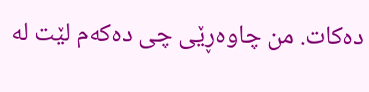دەکات. من چاوەڕێی چی دەکەم لێت لە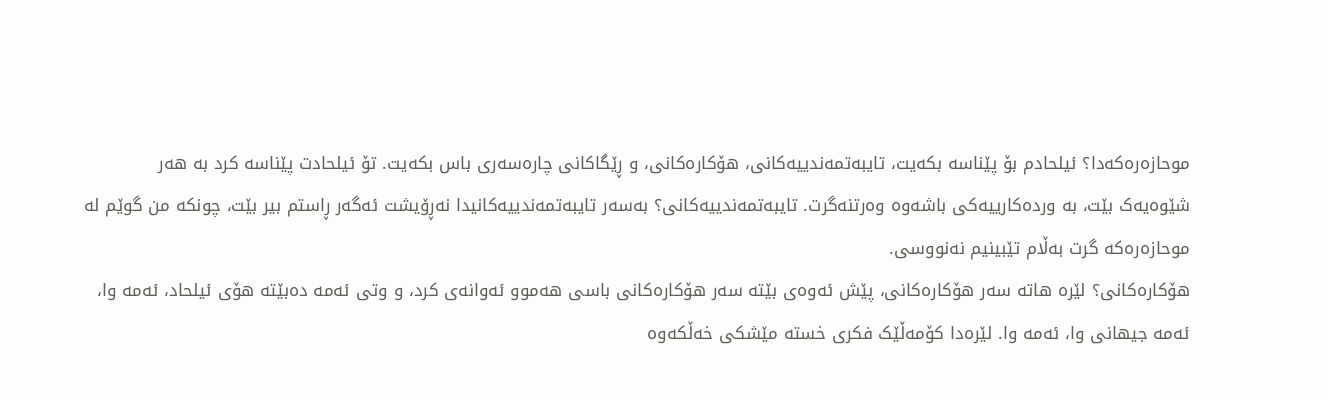موحازەرەکەدا؟ ئیلحادم بۆ پێناسە بکەیت، تایبەتمەندییەکانی، هۆکارەکانی، و ڕێگاکانی چارەسەری باس بکەیت. تۆ ئیلحادت پێناسە کرد بە هەر شێوەیەک بێت، بە وردەکارییەکی باشەوە وەرتنەگرت. تایبەتمەندییەکانی؟ بەسەر تایبەتمەندییەکانیدا نەڕۆیشت ئەگەر ڕاستم بیر بێت، چونکە من گوێم لە موحازەرەکە گرت بەڵام تێبینیم نەنووسی.
هۆکارەکانی؟ لێرە هاتە سەر هۆکارەکانی، پێش ئەوەی بێتە سەر هۆکارەکانی باسی هەموو ئەوانەی کرد، و وتی ئەمە دەبێتە هۆی ئیلحاد، ئەمە وا، ئەمە جیهانی وا، ئەمە وا. لێرەدا کۆمەڵێک فکری خستە مێشکی خەڵکەوە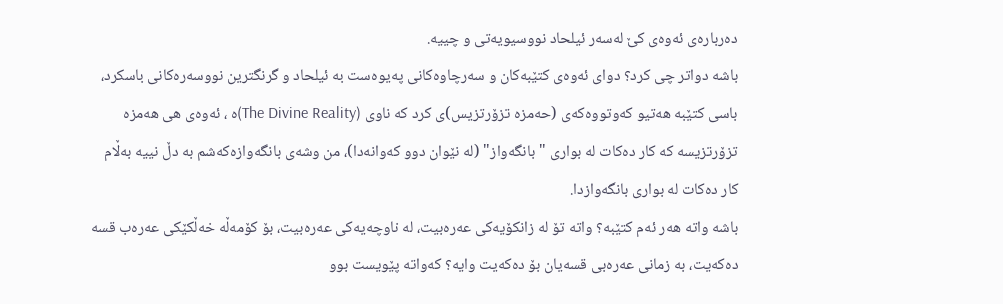دەربارەی ئەوەی کێ لەسەر ئیلحاد نووسیویەتی و چییە.
باشە دواتر چی کرد؟ دوای ئەوەی کتێبەکان و سەرچاوەکانی پەیوەست بە ئیلحاد و گرنگترین نووسەرەکانی باسکرد، باسی کتێبە هەتیو کەوتووەکەی (حەمزە تزۆرتزیس)ی کرد کە ناوی (The Divine Reality)ە ، ئەوەی هی هەمزە تزۆرتزیسە کە کار دەکات لە بواری "بانگەواز" (لە نێوان دوو کەوانەدا)، من وشەی بانگەوازەکەشم بە دڵ نییە بەڵام کار دەکات لە بواری بانگەوازدا.
باشە واتە هەر ئەم کتێبە؟ واتە تۆ لە زانکۆیەکی عەرەبیت، لە ناوچەیەکی عەرەبیت، بۆ کۆمەڵە خەڵکێکی عەرەب قسە دەکەیت، بە زمانی عەرەبی قسەیان بۆ دەکەیت وایە؟ کەواتە پێویست بوو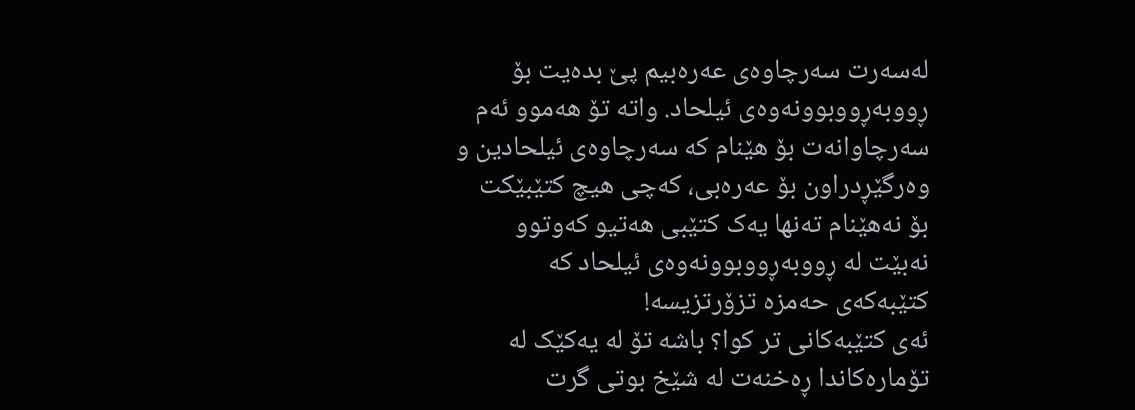لەسەرت سەرچاوەی عەرەبیم پێ بدەیت بۆ ڕووبەڕووبوونەوەی ئیلحاد. واتە تۆ هەموو ئەم سەرچاوانەت بۆ هێنام کە سەرچاوەی ئیلحادین و وەرگێڕدراون بۆ عەرەبی، کەچی هیچ کتێبێکت بۆ نەهێنام تەنها یەک کتێبی هەتیو کەوتوو نەبێت لە ڕووبەڕووبوونەوەی ئیلحاد کە کتێبەکەی حەمزە تزۆرتزیسە!
ئەی کتێبەکانی تر کوا؟ باشە تۆ لە یەکێک لە تۆمارەکاندا ڕەخنەت لە شێخ بوتی گرت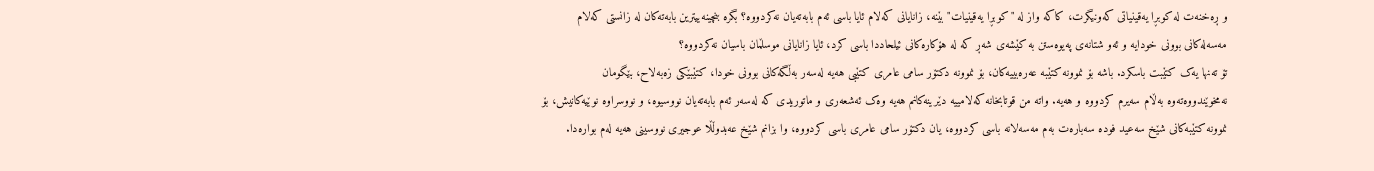و ڕەخنەت لە کوبڕا یەقینیاتی کەونیگرت، کاکە واز لە "کوبڕا یەقینیات" بێنە، زانایانی کەلام ئایا باسی ئەم بابەتەیان نەکردووە؟ بگرە بنچینەییترین بابەتەکان لە زانستی کەلام مەسەلەکانی بوونی خودایە و ئەو شتانەی پەیوەستن بە کێشەی شەڕ کە لە هۆکارەکانی ئیلحاددا باسی کرد، ئایا زانایانی موسڵمان باسیان نەکردووە؟
تۆ تەنها یەک کتێبت باسکرد. باشە بۆ نموونە کتێبە عەرەبییەکان، بۆ نموونە دکتۆر سامی عامری کتێبی هەیە لەسەر بەڵگەکانی بوونی خودا، کتێبێکی زەبەلاح، بێگومان نەمخوێندووەتەوە بەڵام سەیرم کردووە و هەیە. واتە من قوتابخانە کەلامییە دێرینەکانم هەیە وەک ئەشعەری و ماتوریدی کە لەسەر ئەم بابەتەیان نووسیوە، و نووسراوە نوێیەکانیش، بۆ نموونە کتێبەکانی شێخ سەعید فودە سەبارەت بەم مەسەلانە باسی کردووە، یان دکتۆر سامی عامری باسی کردووە، وا بزانم شێخ عەبدوڵڵا عوجیری نووسینی هەیە لەم بوارەدا.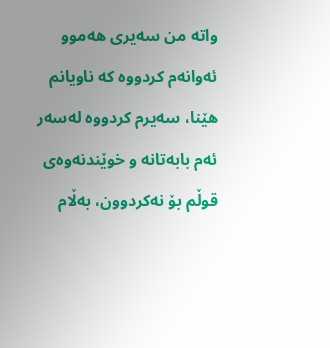واتە من سەیری هەموو ئەوانەم کردووە کە ناویانم هێنا، سەیرم کردووە لەسەر ئەم بابەتانە و خوێندنەوەی قوڵم بۆ نەکردوون، بەڵام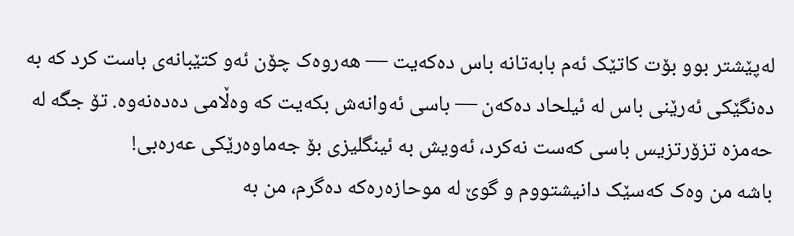لەپێشتر بوو بۆت کاتێک ئەم بابەتانە باس دەکەیت — هەروەک چۆن ئەو کتێبانەی باست کرد کە بە دەنگێکی ئەرێنی باس لە ئیلحاد دەکەن — باسی ئەوانەش بکەیت کە وەڵامی دەدەنەوە. تۆ جگە لە حەمزە تزۆرتزیس باسی کەست نەکرد، ئەویش بە ئینگلیزی بۆ جەماوەرێکی عەرەبی!
باشە من وەک کەسێک دانیشتووم و گوێ لە موحازەرەکە دەگرم، من بە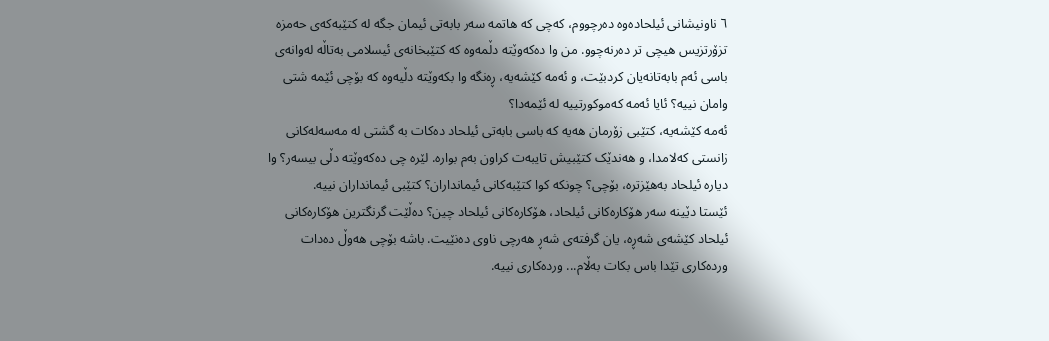٦ ناونیشانی ئیلحادەوە دەرچووم، کەچی کە هاتمە سەر بابەتی ئیمان جگە لە کتێبەکەی حەمزە تزۆرتزیس هیچی تر دەرنەچوو. من وا دەکەوێتە دڵمەوە کە کتێبخانەی ئیسلامی بەتاڵە لەوانەی باسی ئەم بابەتانەیان کردبێت، و ئەمە کێشەیە، ڕەنگە وا بکەوێتە دڵیەوە کە بۆچی ئێمە شتی وامان نییە؟ ئایا ئەمە کەموکورتییە لە ئێمەدا؟
ئەمە کێشەیە، کتێبی زۆرمان هەیە کە باسی بابەتی ئیلحاد دەکات بە گشتی لە مەسەلەکانی زانستی کەلامدا، و هەندێک کتێبیش تایبەت کراون بەم بوارە. لێرە چی دەکەوێتە دڵی بیسەر؟ وا دیارە ئیلحاد بەهێزترە، بۆچی؟ چونکە کوا کتێبەکانی ئیمانداران؟ کتێبی ئیمانداران نییە.
ئێستا دێینە سەر هۆکارەکانی ئیلحاد، هۆکارەکانی ئیلحاد چین؟ دەڵێت گرنگترین هۆکارەکانی ئیلحاد کێشەی شەڕە، یان گرفتەی شەڕ هەرچی ناوی دەنێیت. باشە بۆچی هەوڵ دەدات وردەکاری تێدا باس بکات بەڵام... وردەکاری نییە.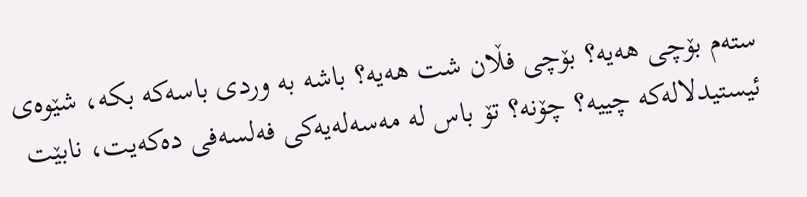ستەم بۆچی هەیە؟ بۆچی فڵان شت هەیە؟ باشە بە وردی باسەکە بکە، شێوەی ئیستیدلالەکە چییە؟ چۆنە؟ تۆ باس لە مەسەلەیەکی فەلسەفی دەکەیت، نابێت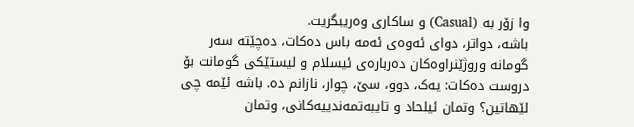وا زۆر بە (Casual) و ساکاری وەریبگریت.
باشە، دواتر، دوای ئەوەی ئەمە باس دەکات، دەچێتە سەر گومانە وروژێنراوەکان دەربارەی ئیسلام و لیستێکی گومانت بۆ دروست دەکات: یەک، دوو، سێ، چوار، نازانم دە. باشە ئێمە چی لێهاتین؟ وتمان ئیلحاد و تایبەتمەندییەکانی، وتمان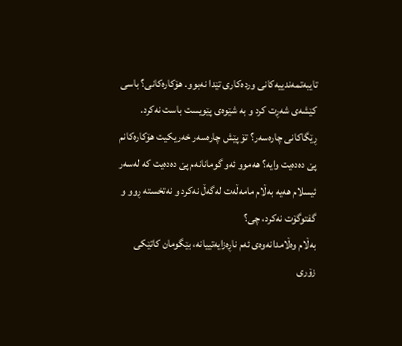تایبەتمەندییەکانی وردەکاری تێدا نەبوو. هۆکارەکانی؟ باسی کێشەی شەڕت کرد و بە شێوەی پێویست باست نەکرد.
ڕێگاکانی چارەسەر؟ تۆ پێش چارەسەر خەریکیت هۆکارەکانم پێ دەدەیت وایە؟ هەموو ئەو گومانانەم پێ دەدەیت کە لەسەر ئیسلام هەیە بەڵام مامەڵەت لەگەڵ نەکرد و نەتخستە ڕوو و گفتوگۆت نەکرد، چی؟
بەڵام وەڵامدانەوەی ئەم ناڕەزایەتییانە، بێگومان کاتێکی زۆری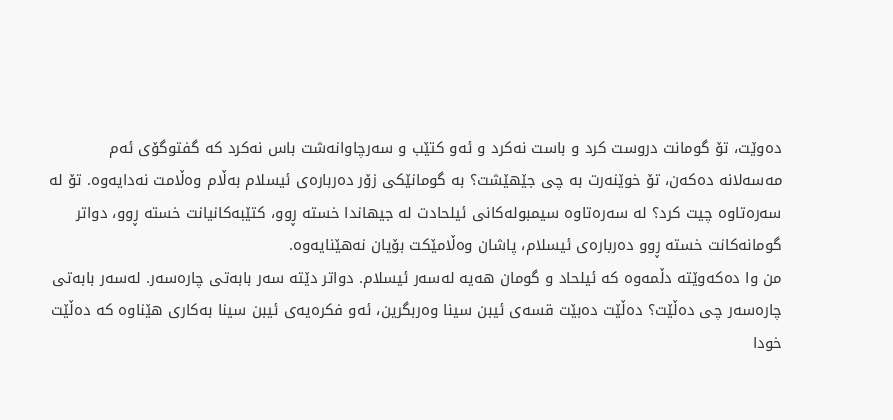دەوێت، تۆ گومانت دروست کرد و باست نەکرد و ئەو کتێب و سەرچاوانەشت باس نەکرد کە گفتوگۆی ئەم مەسەلانە دەکەن، تۆ خوێنەرت بە چی جێهێشت؟ بە گومانێکی زۆر دەربارەی ئیسلام بەڵام وەڵامت نەدایەوە. تۆ لە سەرەتاوە چیت کرد؟ لە سەرەتاوە سیمبولەکانی ئیلحادت لە جیهاندا خستە ڕوو، کتێبەکانیانت خستە ڕوو، دواتر گومانەکانت خستە ڕوو دەربارەی ئیسلام، پاشان وەڵامێکت بۆیان نەهێنایەوە.
من وا دەکەوێتە دڵمەوە کە ئیلحاد و گومان هەیە لەسەر ئیسلام. دواتر دێتە سەر بابەتی چارەسەر. لەسەر بابەتی چارەسەر چی دەڵێت؟ دەڵێت دەبێت قسەی ئیبن سینا وەربگرین، ئەو فکرەیەی ئیبن سینا بەکاری هێناوە کە دەڵێت خودا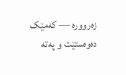زەروورە — کەمێک دەوەستێت و پەتە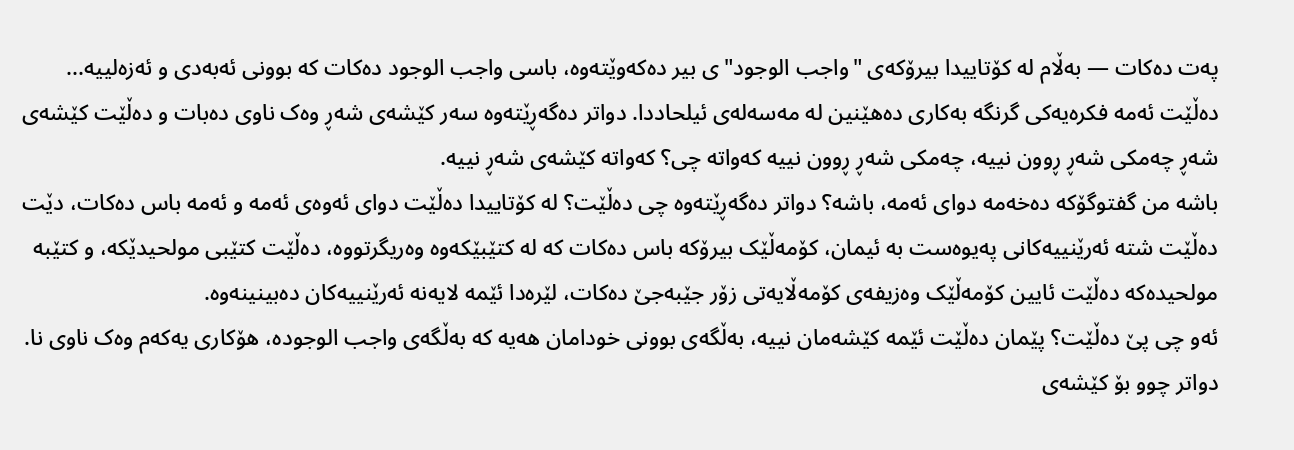پەت دەکات — بەڵام لە کۆتاییدا بیرۆکەی "واجب الوجود"ی بیر دەکەوێتەوە، باسی واجب الوجود دەکات کە بوونی ئەبەدی و ئەزەلییە...
دەڵێت ئەمە فکرەیەکی گرنگە بەکاری دەهێنین لە مەسەلەی ئیلحاددا. دواتر دەگەڕێتەوە سەر کێشەی شەڕ وەک ناوی دەبات و دەڵێت کێشەی شەڕ چەمکی شەڕ ڕوون نییە، چەمکی شەڕ ڕوون نییە کەواتە چی؟ کەواتە کێشەی شەڕ نییە.
باشە من گفتوگۆکە دەخەمە دوای ئەمە، باشە؟ دواتر دەگەڕێتەوە چی دەڵێت؟ لە کۆتاییدا دەڵێت دوای ئەوەی ئەمە و ئەمە باس دەکات، دێت دەڵێت شتە ئەرێنییەکانی پەیوەست بە ئیمان، کۆمەڵێک بیرۆکە باس دەکات کە لە کتێبێکەوە وەریگرتووە، دەڵێت کتێبی مولحیدێکە، و کتێبە مولحیدەکە دەڵێت ئایین کۆمەڵێک وەزیفەی کۆمەڵایەتی زۆر جێبەجێ دەکات، لێرەدا ئێمە لایەنە ئەرێنییەکان دەبینینەوە.
ئەو چی پێ دەڵێت؟ پێمان دەڵێت ئێمە کێشەمان نییە، بەڵگەی بوونی خودامان هەیە کە بەڵگەی واجب الوجودە، هۆکاری یەکەم وەک ناوی نا. دواتر چوو بۆ کێشەی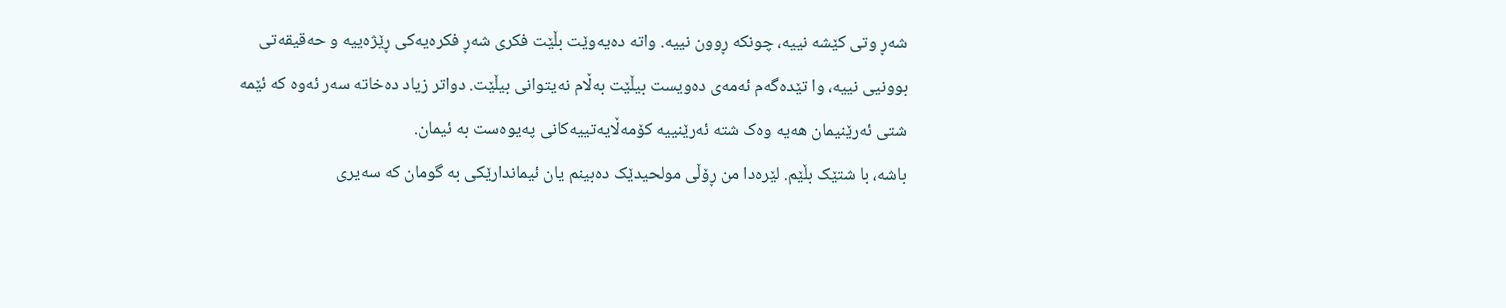شەڕ وتی کێشە نییە، چونکە ڕوون نییە. واتە دەیەوێت بڵێت فکری شەڕ فکرەیەکی ڕێژەییە و حەقیقەتی بوونیی نییە، وا تێدەگەم ئەمەی دەویست بیڵێت بەڵام نەیتوانی بیڵێت. دواتر زیاد دەخاتە سەر ئەوە کە ئێمە شتی ئەرێنیمان هەیە وەک شتە ئەرێنییە کۆمەڵایەتییەکانی پەیوەست بە ئیمان.
باشە، با شتێک بڵێم. لێرەدا من ڕۆڵی مولحیدێک دەبینم یان ئیماندارێکی بە گومان کە سەیری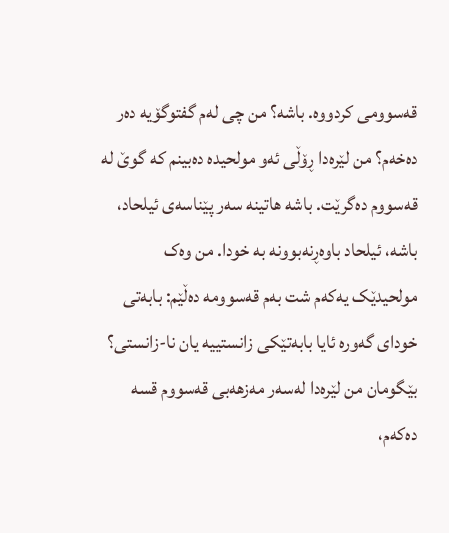قەسوومی کردووە. باشە؟ من چی لەم گفتوگۆیە دەر دەخەم؟ من لێرەدا ڕۆڵی ئەو مولحیدە دەبینم کە گوێ لە قەسووم دەگرێت. باشە هاتینە سەر پێناسەی ئیلحاد، باشە، ئیلحاد باوەڕنەبوونە بە خودا. من وەک مولحیدێک یەکەم شت بەم قەسوومە دەڵێم: بابەتی خودای گەورە ئایا بابەتێکی زانستییە یان نا-زانستی؟
بێگومان من لێرەدا لەسەر مەزهەبی قەسووم قسە دەکەم،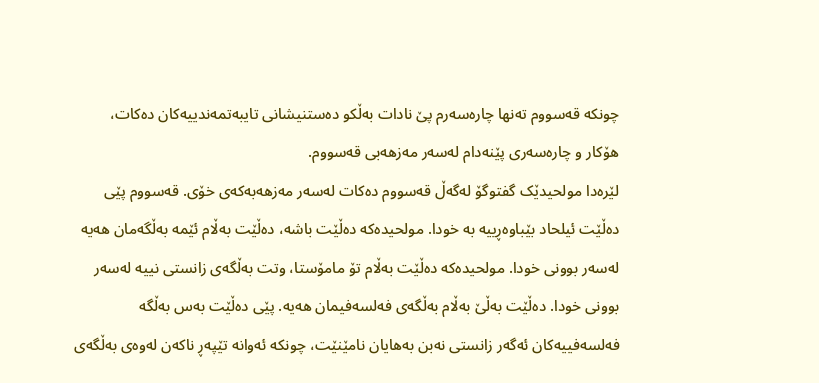چونکە قەسووم تەنها چارەسەرم پێ نادات بەڵکو دەستنیشانی تایبەتمەندییەکان دەکات، هۆکار و چارەسەری پێنەدام لەسەر مەزهەبی قەسووم.
لێرەدا مولحیدێک گفتوگۆ لەگەڵ قەسووم دەکات لەسەر مەزهەبەکەی خۆی. قەسووم پێی دەڵێت ئیلحاد بێباوەڕییە بە خودا. مولحیدەکە دەڵێت باشە، دەڵێت بەڵام ئێمە بەڵگەمان هەیە لەسەر بوونی خودا. مولحیدەکە دەڵێت بەڵام تۆ مامۆستا، وتت بەڵگەی زانستی نییە لەسەر بوونی خودا. دەڵێت بەڵێ بەڵام بەڵگەی فەلسەفیمان هەیە. پێی دەڵێت بەس بەڵگە فەلسەفییەکان ئەگەر زانستی نەبن بەهایان نامێنێت، چونکە ئەوانە تێپەڕ ناکەن لەوەی بەڵگەی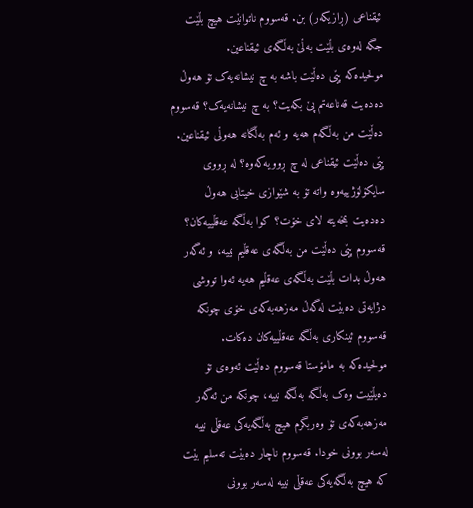ئیقناعی (ڕازیکەر) بن. قەسووم ناتوانێت هیچ بڵێت جگە لەوەی بڵێت بەڵێ بەڵگەی ئیقناعين.
مولحیدەکە پێی دەڵێت باشە بە چ نیشانەیەک تۆ هەوڵ دەدەیت قەناعەتم پێ بکەیت؟ بە چ نیشانەیەک؟ قەسووم دەڵێت من بەڵگەم هەیە و ئەم بەڵگانە هەوڵی ئیقناعين. پێی دەڵێت ئیقناعی لە چ ڕوویەکەوە؟ لە ڕووی سایکۆلۆژییەوە واتە تۆ بە شێوازی خیتابی هەوڵ دەدەیت بمخەیتە لای خۆت؟ کوا بەڵگە عەقڵییەکان؟ قەسووم پێی دەڵێت من بەڵگەی عەقڵیم نییە، و ئەگەر هەوڵ بدات بڵێت بەڵگەی عەقڵیم هەیە ئەوا تووشی دژایەتی دەبێت لەگەڵ مەزهەبەکەی خۆی چونکە قەسووم ئینکاری بەڵگە عەقڵییەکان دەکات.
مولحیدەکە بە مامۆستا قەسووم دەڵێت ئەوەی تۆ دەیڵێیت وەک بەڵگە بەڵگە نییە، چونکە من ئەگەر مەزهەبەکەی تۆ وەربگرم هیچ بەڵگەیەکی عەقڵی نییە لەسەر بوونی خودا. قەسووم ناچار دەبێت تەسلیم بێت کە هیچ بەڵگەیەکی عەقڵی نییە لەسەر بوونی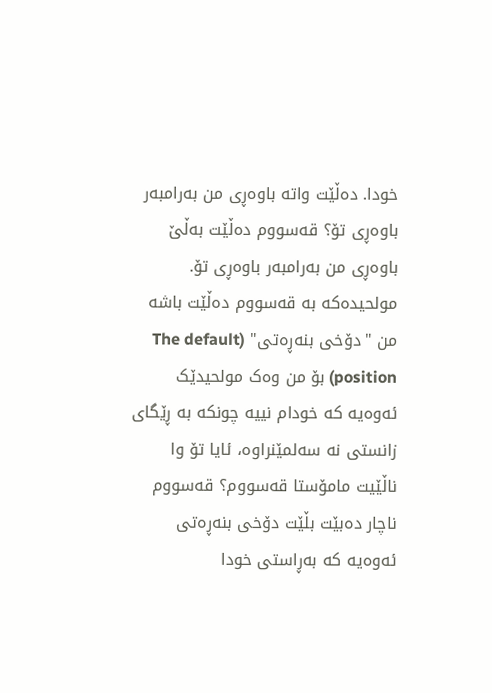خودا. دەڵێت واتە باوەڕی من بەرامبەر باوەڕی تۆ؟ قەسووم دەڵێت بەڵێ باوەڕی من بەرامبەر باوەڕی تۆ.
مولحیدەکە بە قەسووم دەڵێت باشە من "دۆخی بنەڕەتی" (The default position) بۆ من وەک مولحیدێک ئەوەیە کە خودام نییە چونکە بە ڕێگای زانستی نە سەلمێنراوە، ئایا تۆ وا ناڵێیت مامۆستا قەسووم؟ قەسووم ناچار دەبێت بڵێت دۆخی بنەڕەتی ئەوەیە کە بەڕاستی خودا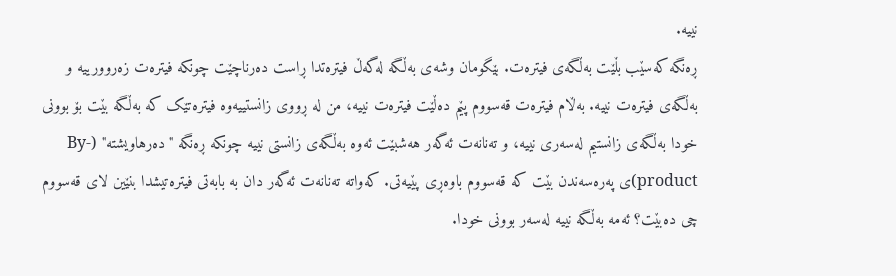نییە.
ڕەنگە کەسێب بڵێت بەڵگەی فیترەت. بێگومان وشەی بەڵگە لەگەڵ فیترەتدا ڕاست دەرناچێت چونکە فیترەت زەروورییە و بەڵگەی فیترەت نییە. بەڵام فیترەت قەسووم پێم دەڵێت فیترەت نییە، من لە ڕووی زانستییەوە فیترەتێک کە بەڵگە بێت بۆ بوونی خودا بەڵگەی زانستیم لەسەری نییە، و تەنانەت ئەگەر هەشبێت ئەوە بەڵگەی زانستی نییە چونکە ڕەنگە "دەرهاویشتە" (By-product)ی پەرەسەندن بێت کە قەسووم باوەڕی پێیەتی. کەواتە تەنانەت ئەگەر دان بە بابەتی فیترەتیشدا بنێین لای قەسووم چی دەبێت؟ ئەمە بەڵگە نییە لەسەر بوونی خودا.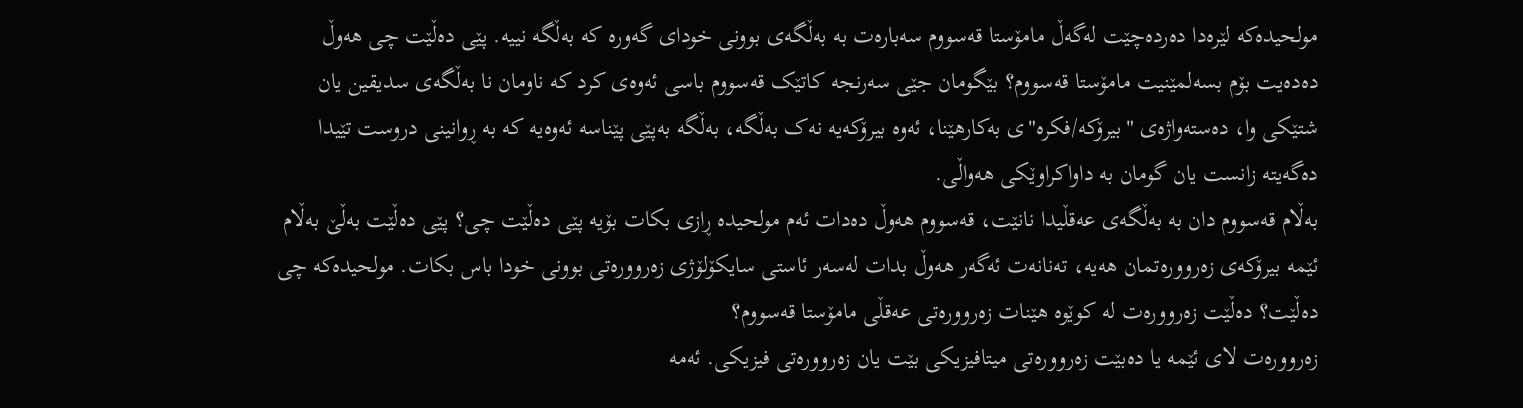مولحیدەکە لێرەدا دەردەچێت لەگەڵ مامۆستا قەسووم سەبارەت بە بەڵگەی بوونی خودای گەورە کە بەڵگە نییە. پێی دەڵێت چی هەوڵ دەدەیت بۆم بسەلمێنیت مامۆستا قەسووم؟ بێگومان جێی سەرنجە کاتێک قەسووم باسی ئەوەی کرد کە ناومان نا بەڵگەی سدیقین یان شتێکی وا، دەستەواژەی "بیرۆکە/فکرە"ی بەکارهێنا، ئەوە بیرۆکەیە نەک بەڵگە، بەڵگە بەپێی پێناسە ئەوەیە کە بە ڕوانینی دروست تێیدا دەگەیتە زانست یان گومان بە داواکراوێکی هەواڵی.
بەڵام قەسووم دان بە بەڵگەی عەقڵیدا نانێت، قەسووم هەوڵ دەدات ئەم مولحیدە ڕازی بکات بۆیە پێی دەڵێت چی؟ پێی دەڵێت بەڵێ بەڵام ئێمە بیرۆکەی زەروورەتمان هەیە، تەنانەت ئەگەر هەوڵ بدات لەسەر ئاستی سایکۆلۆژی زەروورەتی بوونی خودا باس بکات. مولحیدەکە چی دەڵێت؟ دەڵێت زەروورەت لە کوێوە هێنات زەروورەتی عەقڵی مامۆستا قەسووم؟
زەروورەت لای ئێمە یا دەبێت زەروورەتی میتافیزیکی بێت یان زەروورەتی فیزیکی. ئەمە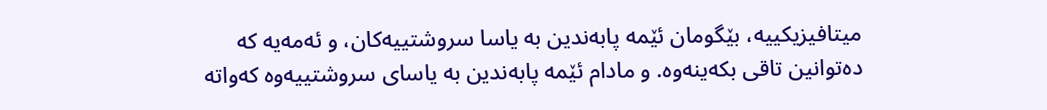میتافیزیکییە، بێگومان ئێمە پابەندین بە یاسا سروشتییەکان، و ئەمەیە کە دەتوانین تاقی بکەینەوە. و مادام ئێمە پابەندین بە یاسای سروشتییەوە کەواتە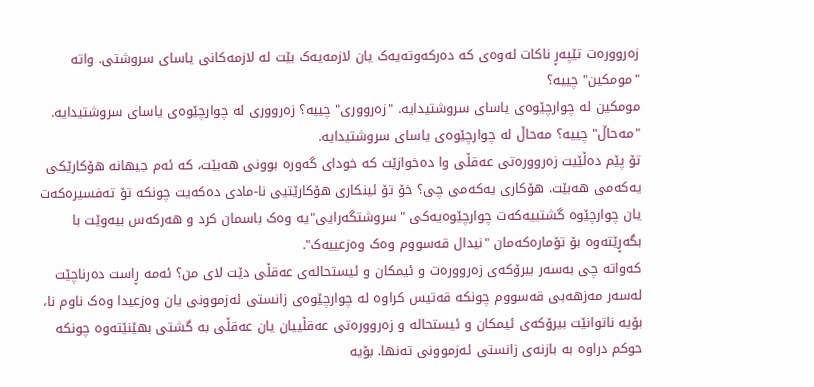زەروورەت تێپەڕ ناکات لەوەی کە دەرکەوتەیەک یان لازمەیەک بێت لە لازمەکانی یاسای سروشتی. واتە "مومکین" چییە؟
مومکین لە چوارچێوەی یاسای سروشتیدایە. "زەرووری" چییە؟ زەرووری لە چوارچێوەی یاسای سروشتیدایە. "مەحاڵ" چییە؟ مەحاڵ لە چوارچێوەی یاسای سروشتیدایە.
تۆ پێم دەڵێیت زەروورەتی عەقڵی وا دەخوازێت کە خودای گەورە بوونی هەبێت، کە ئەم جیهانە هۆکارێکی یەکەمی هەبێت. هۆکاری یەکەمی چی؟ خۆ تۆ ئینکاری هۆکارێتیی نا-مادی دەکەیت چونکە تۆ تەفسیرەکەت یان چوارچێوە گشتییەکەت چوارچێوەیەکی "سروشتگەرایی"یە وەک باسمان کرد و هەرکەس بیەوێت با بگەڕێتەوە بۆ تۆمارەکەمان "نیدال قەسووم وەک وەزعییەک".
کەواتە چی بەسەر بیرۆکەی زەروورەت و ئیمکان و ئیستحالەی عەقڵی دێت لای من؟ ئەمە ڕاست دەرناچێت لەسەر مەزهەبی قەسووم چونکە قەتیس کراوە لە چوارچێوەی زانستی ئەزموونی یان وەزعیدا وەک ناوم نا، بۆیە ناتوانێت بیرۆکەی ئیمکان و ئیستحالە و زەروورەتی عەقڵییان یان عەقڵی بە گشتی بهێنێتەوە چونکە حوکم دراوە بە بازنەی زانستی ئەزموونی تەنها. بۆیە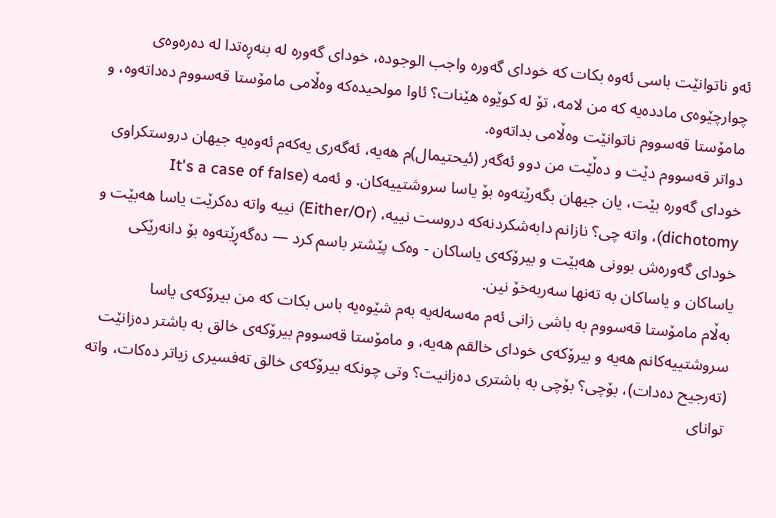ئەو ناتوانێت باسی ئەوە بکات کە خودای گەورە واجب الوجودە، خودای گەورە لە بنەڕەتدا لە دەرەوەی چوارچێوەی ماددەیە کە من لامە، تۆ لە کوێوە هێنات؟ ئاوا مولحیدەکە وەڵامی مامۆستا قەسووم دەداتەوە، و مامۆستا قەسووم ناتوانێت وەڵامی بداتەوە.
دواتر قەسووم دێت و دەڵێت من دوو ئەگەر (ئیحتیمال)م هەیە، ئەگەری یەکەم ئەوەیە جیهان دروستکراوی خودای گەورە بێت، یان جیهان بگەرێتەوە بۆ یاسا سروشتییەکان. و ئەمە (It's a case of false dichotomy)، واتە چی؟ نازانم دابەشکردنەکە دروست نییە، (Either/Or) نییە واتە دەکرێت یاسا هەبێت و خودای گەورەش بوونی هەبێت و بیرۆکەی یاساکان - وەک پێشتر باسم کرد — دەگەڕێتەوە بۆ دانەرێکی یاساکان و یاساکان بە تەنها سەربەخۆ نین.
بەڵام مامۆستا قەسووم بە باشی زانی ئەم مەسەلەیە بەم شێوەیە باس بکات کە من بیرۆکەی یاسا سروشتییەکانم هەیە و بیرۆکەی خودای خالقم هەیە، و مامۆستا قەسووم بیرۆکەی خالق بە باشتر دەزانێت (تەرجیح دەدات)، بۆچی؟ بۆچی بە باشتری دەزانیت؟ وتی چونکە بیرۆکەی خالق تەفسیری زیاتر دەکات، واتە توانای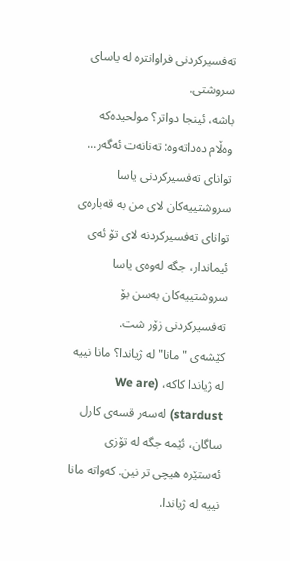تەفسیرکردنی فراوانترە لە یاسای سروشتی.
باشە، ئینجا دواتر؟ مولحیدەکە وەڵام دەداتەوە: تەنانەت ئەگەر... توانای تەفسیرکردنی یاسا سروشتییەکان لای من بە قەبارەی توانای تەفسیرکردنە لای تۆ ئەی ئیماندار، جگە لەوەی یاسا سروشتییەکان بەسن بۆ تەفسیرکردنی زۆر شت.
کێشەی "مانا" لە ژیاندا؟ مانا نییە لە ژیاندا کاکە، (We are stardust) لەسەر قسەی کارل ساگان، ئێمە جگە لە تۆزی ئەستێرە هیچی تر نین. کەواتە مانا نییە لە ژیاندا.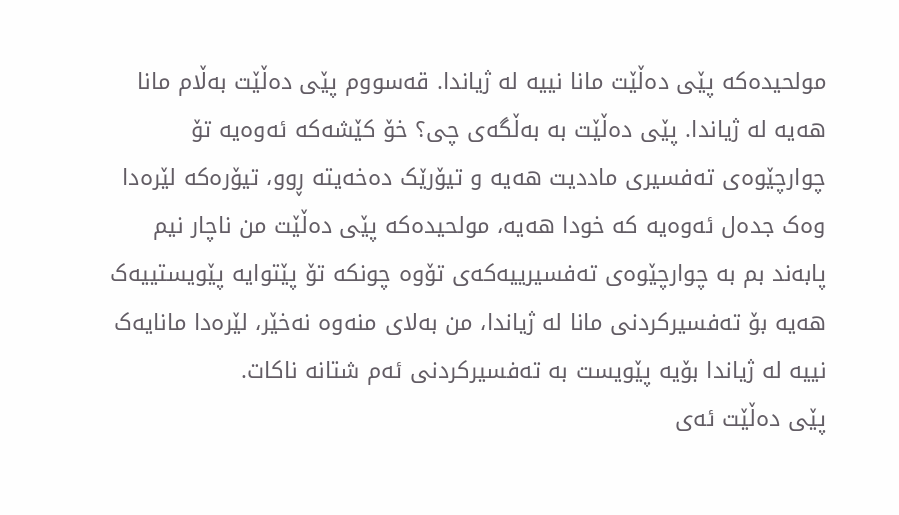مولحیدەکە پێی دەڵێت مانا نییە لە ژیاندا. قەسووم پێی دەڵێت بەڵام مانا هەیە لە ژیاندا. پێی دەڵێت بە بەڵگەی چی؟ خۆ کێشەکە ئەوەیە تۆ چوارچێوەی تەفسیری ماددیت هەیە و تیۆرێک دەخەیتە ڕوو، تیۆرەکە لێرەدا وەک جدەل ئەوەیە کە خودا هەیە، مولحیدەکە پێی دەڵێت من ناچار نیم پابەند بم بە چوارچێوەی تەفسیرییەکەی تۆوە چونکە تۆ پێتوایە پێویستییەک هەیە بۆ تەفسیرکردنی مانا لە ژیاندا، من بەلای منەوە نەخێر، لێرەدا مانایەک نییە لە ژیاندا بۆیە پێویست بە تەفسیرکردنی ئەم شتانە ناکات.
پێی دەڵێت ئەی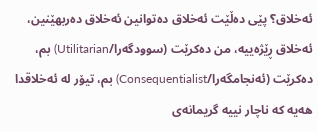ئەخلاق؟ پێی دەڵێت ئەخلاق دەتوانین ئەخلاق دەربهێنین، ئەخلاق ڕێژەییە، من دەکرێت (سوودگەرا/Utilitarian) بم، دەکرێت (ئەنجامگەرا/Consequentialist) بم، تیۆر لە ئەخلاقدا هەیە کە ناچار نییە گریمانەی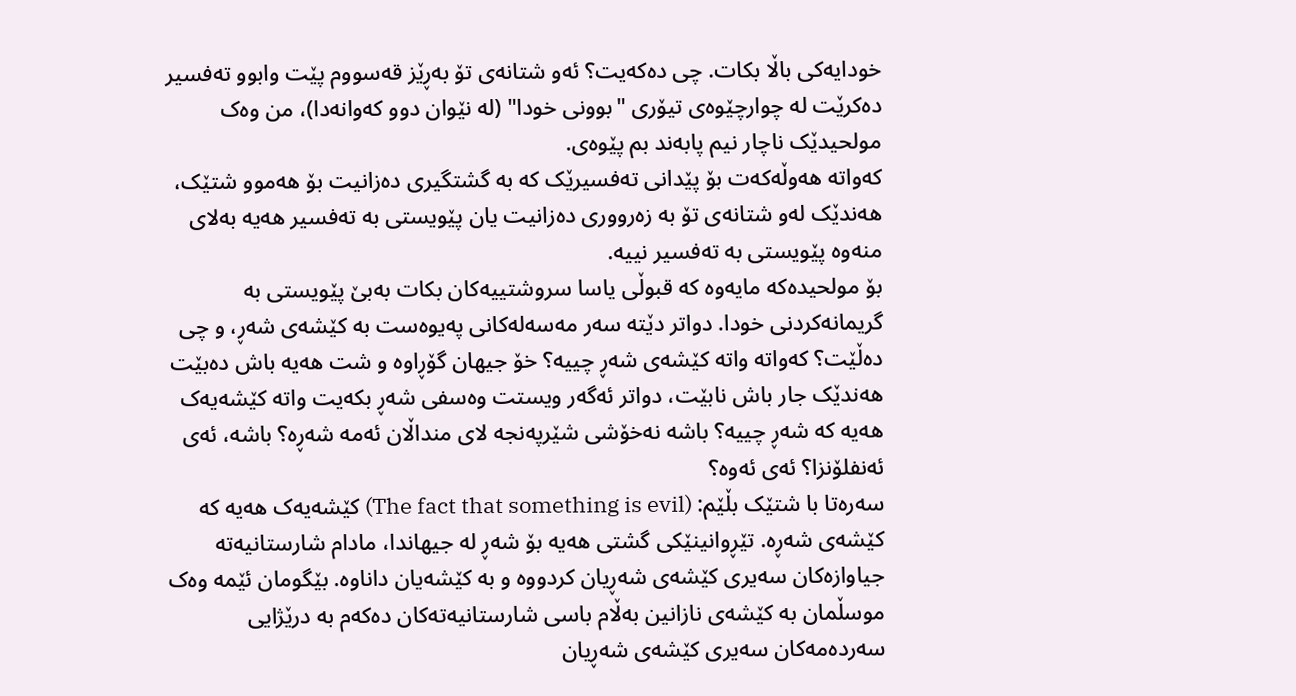خودایەکی باڵا بکات. چی دەکەیت؟ ئەو شتانەی تۆ بەڕێز قەسووم پێت وابوو تەفسیر دەکرێت لە چوارچێوەی تیۆری "بوونی خودا" (لە نێوان دوو کەوانەدا)، من وەک مولحیدێک ناچار نیم پابەند بم پێوەی.
کەواتە هەوڵەکەت بۆ پێدانی تەفسیرێک کە بە گشتگیری دەزانیت بۆ هەموو شتێک، هەندێک لەو شتانەی تۆ بە زەرووری دەزانیت یان پێویستی بە تەفسیر هەیە بەلای منەوە پێویستی بە تەفسیر نییە.
بۆ مولحیدەکە مایەوە کە قبوڵی یاسا سروشتییەکان بکات بەبێ پێویستی بە گریمانەکردنی خودا. دواتر دێتە سەر مەسەلەکانی پەیوەست بە کێشەی شەڕ، و چی دەڵێت؟ کەواتە واتە کێشەی شەڕ چییە؟ خۆ جیهان گۆڕاوە و شت هەیە باش دەبێت هەندێک جار باش نابێت، دواتر ئەگەر ویستت وەسفی شەڕ بکەیت واتە کێشەیەک هەیە کە شەڕ چییە؟ باشە نەخۆشی شێرپەنجە لای منداڵان ئەمە شەڕە؟ باشە، ئەی ئەنفلۆنزا؟ ئەی ئەوە؟
سەرەتا با شتێک بڵێم: (The fact that something is evil) کێشەیەک هەیە کە کێشەی شەڕە. تێڕوانینێکی گشتی هەیە بۆ شەڕ لە جیهاندا، مادام شارستانیەتە جیاوازەکان سەیری کێشەی شەڕیان کردووە و بە کێشەیان داناوە. بێگومان ئێمە وەک موسڵمان بە کێشەی نازانین بەڵام باسی شارستانیەتەکان دەکەم بە درێژایی سەردەمەکان سەیری کێشەی شەڕیان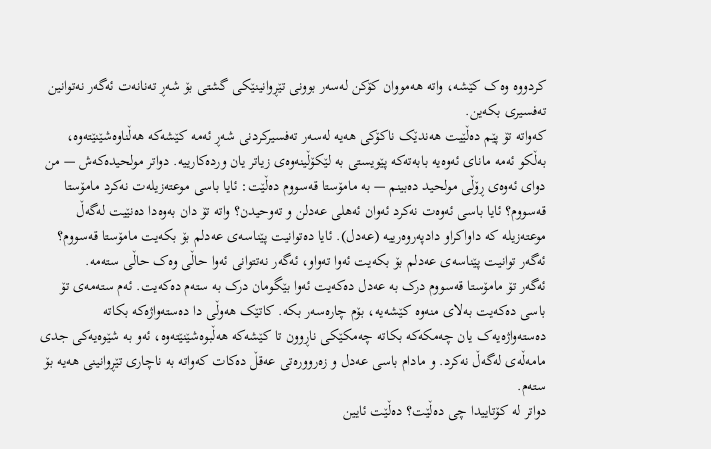کردووە وەک کێشە، واتە هەمووان کۆکن لەسەر بوونی تێڕوانینێکی گشتی بۆ شەڕ تەنانەت ئەگەر نەتوانین تەفسیری بکەین.
کەواتە تۆ پێم دەڵێیت هەندێک ناکۆکی هەیە لەسەر تەفسیرکردنی شەڕ ئەمە کێشەکە هەڵناوەشێنێتەوە، بەڵکو ئەمە مانای ئەوەیە بابەتەکە پێویستی بە لێکۆڵینەوەی زیاتر یان وردەکارییە. دواتر مولحیدەکەش — من دوای ئەوەی ڕۆڵی مولحید دەبینم — بە مامۆستا قەسووم دەڵێت: ئایا باسی موعتەزیلەت نەکرد مامۆستا قەسووم؟ ئایا باسی ئەوەت نەکرد ئەوان ئەهلی عەدلن و تەوحیدن؟ واتە تۆ دان بەوەدا دەنێیت لەگەڵ موعتەزیلە کە داواکراو دادپەروەرییە (عەدل). ئایا دەتوانیت پێناسەی عەدلم بۆ بکەیت مامۆستا قەسووم؟ ئەگەر توانیت پێناسەی عەدلم بۆ بکەیت ئەوا تەواو، ئەگەر نەتتوانی ئەوا حاڵی وەک حاڵی ستەمە.
ئەگەر تۆ مامۆستا قەسووم درک بە عەدل دەکەیت ئەوا بێگومان درک بە ستەم دەکەیت. ئەم ستەمەی تۆ باسی دەکەیت بەلای منەوە کێشەیە، بۆم چارەسەر بکە. کاتێک هەوڵی دا دەستەواژەکە بکاتە دەستەواژەیەک یان چەمکەکە بکاتە چەمکێکی ناڕوون تا کێشەکە هەڵبوەشێنێتەوە، ئەو بە شێوەیەکی جدی مامەڵەی لەگەڵ نەکرد. و مادام باسی عەدل و زەروورەتی عەقڵ دەکات کەواتە بە ناچاری تێڕوانینی هەیە بۆ ستەم.
دواتر لە کۆتاییدا چی دەڵێت؟ دەڵێت ئایین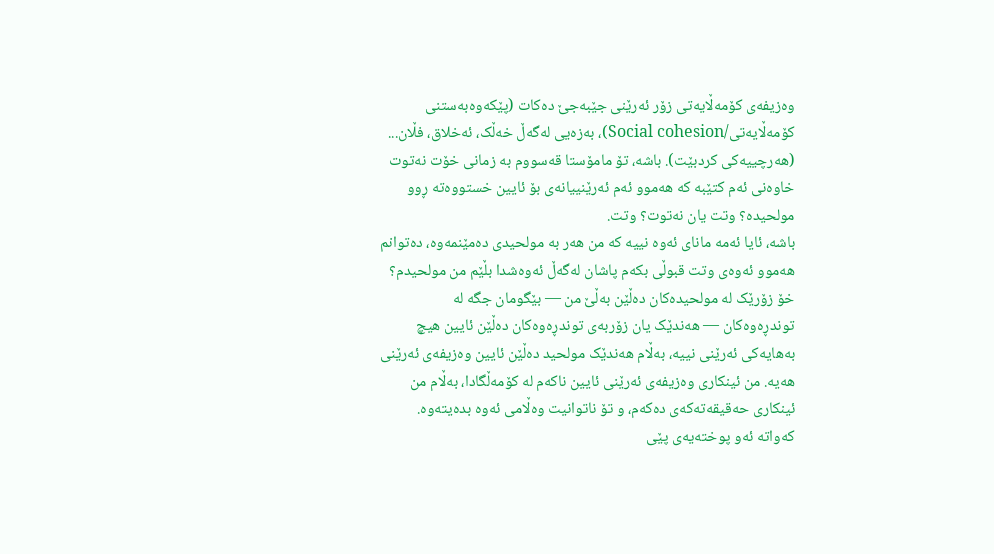وەزیفەی کۆمەڵایەتی زۆر ئەرێنی جێبەجێ دەکات (پێکەوەبەستنی کۆمەڵایەتی/Social cohesion)، بەزەیی لەگەڵ خەڵک، ئەخلاق، فڵان... (هەرچییەکی کردبێت). باشە، تۆ مامۆستا قەسووم بە زمانی خۆت نەتوت خاوەنی ئەم کتێبە کە هەموو ئەم ئەرێنییانەی بۆ ئایین خستووەتە ڕوو مولحیدە؟ وتت یان نەتوت؟ وتت.
باشە، ئایا ئەمە مانای ئەوە نییە کە من هەر بە مولحیدی دەمێنمەوە، دەتوانم هەموو ئەوەی وتت قبوڵی بکەم پاشان لەگەڵ ئەوەشدا بڵێم من مولحیدم؟ خۆ زۆرێک لە مولحیدەکان دەڵێن بەڵێ من — بێگومان جگە لە توندڕەوەکان — هەندێک یان زۆربەی توندڕەوەکان دەڵێن ئایین هیچ بەهایەکی ئەرێنی نییە، بەڵام هەندێک مولحید دەڵێن ئایین وەزیفەی ئەرێنی هەیە. من ئینکاری وەزیفەی ئەرێنی ئایین ناکەم لە کۆمەڵگادا، بەڵام من ئینکاری حەقیقەتەکەی دەکەم، و تۆ ناتوانیت وەڵامی ئەوە بدەیتەوە.
کەواتە ئەو پوختەیەی پێی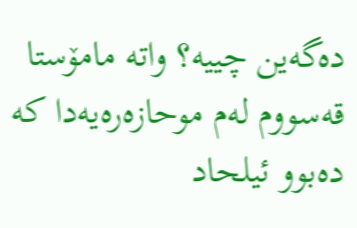دەگەین چییە؟ واتە مامۆستا قەسووم لەم موحازەرەیەدا کە دەبوو ئیلحاد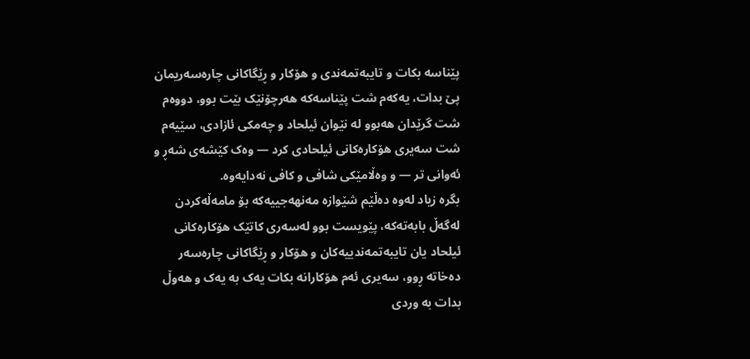پێناسە بکات و تایبەتمەندی و هۆکار و ڕێگاکانی چارەسەریمان پێ بدات، یەکەم شت پێناسەکە هەرچۆنێک بێت بوو، دووەم شت گرێدان هەبوو لە نێوان ئیلحاد و چەمکی ئازادی، سێیەم شت سەیری هۆکارەکانی ئیلحادی کرد — وەک کێشەی شەڕ و ئەوانی تر — و وەڵامێکی شافی و کافی نەدایەوە.
بگرە زیاد لەوە دەڵێم شێوازە مەنهەجییەکە بۆ مامەڵەکردن لەگەڵ بابەتەکە، پێویست بوو لەسەری کاتێک هۆکارەکانی ئیلحاد یان تایبەتمەندییەکان و هۆکار و ڕێگاکانی چارەسەر دەخاتە ڕوو، سەیری ئەم هۆکارانە بکات یەک بە یەک و هەوڵ بدات بە وردی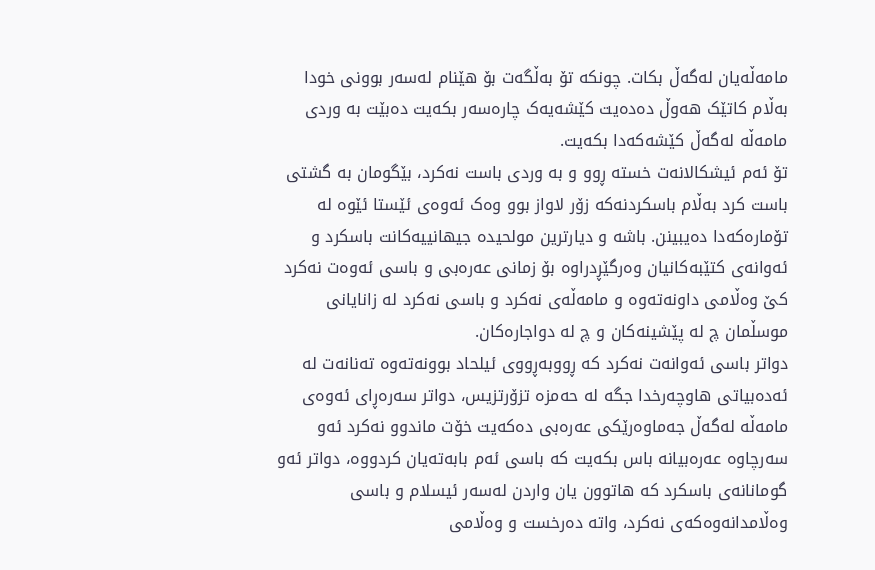مامەڵەیان لەگەڵ بکات. چونکە تۆ بەڵگەت بۆ هێنام لەسەر بوونی خودا بەڵام کاتێک هەوڵ دەدەیت کێشەیەک چارەسەر بکەیت دەبێت بە وردی مامەڵە لەگەڵ کێشەکەدا بکەیت.
تۆ ئەم ئیشکالانەت خستە ڕوو و بە وردی باست نەکرد، بێگومان بە گشتی باست کرد بەڵام باسکردنەکە زۆر لاواز بوو وەک ئەوەی ئێستا ئێوە لە تۆمارەکەدا دەیبینن. باشە و دیارترین مولحیدە جیهانییەکانت باسکرد و ئەوانەی کتێبەکانیان وەرگێڕدراوە بۆ زمانی عەرەبی و باسی ئەوەت نەکرد کێ وەڵامی داونەتەوە و مامەڵەی نەکرد و باسی نەکرد لە زانایانی موسڵمان چ لە پێشینەکان و چ لە دواجارەکان.
دواتر باسی ئەوانەت نەکرد کە ڕووبەڕووی ئیلحاد بوونەتەوە تەنانەت لە ئەدەبیاتی هاوچەرخدا جگە لە حەمزە تزۆرتزیس، دواتر سەرەڕای ئەوەی مامەڵە لەگەڵ جەماوەرێکی عەرەبی دەکەیت خۆت ماندوو نەکرد ئەو سەرچاوە عەرەبیانە باس بکەیت کە باسی ئەم بابەتەیان کردووە، دواتر ئەو گومانانەی باسکرد کە هاتوون یان واردن لەسەر ئیسلام و باسی وەڵامدانەوەکەی نەکرد، واتە دەرخست و وەڵامی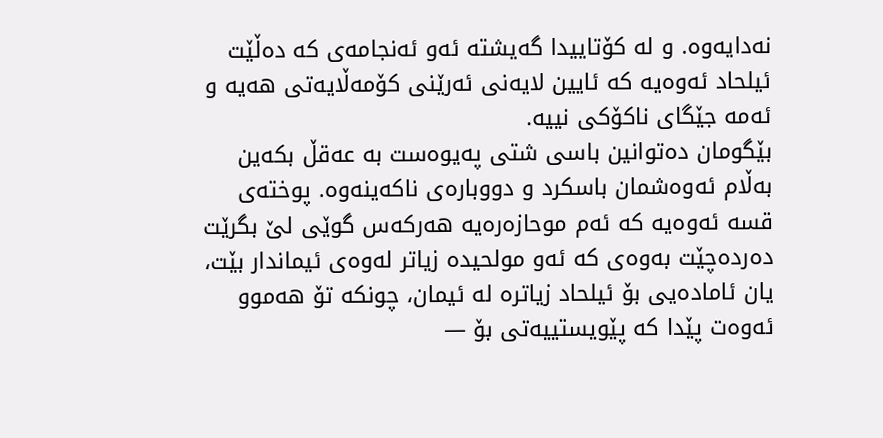نەدایەوە. و لە کۆتاییدا گەیشتە ئەو ئەنجامەی کە دەڵێت ئیلحاد ئەوەیە کە ئایین لایەنی ئەرێنی کۆمەڵایەتی هەیە و ئەمە جێگای ناکۆکی نییە.
بێگومان دەتوانین باسی شتی پەیوەست بە عەقڵ بکەین بەڵام ئەوەشمان باسکرد و دووبارەی ناکەینەوە. پوختەی قسە ئەوەیە کە ئەم موحازەرەیە هەرکەس گوێی لێ بگرێت دەردەچێت بەوەی کە ئەو مولحیدە زیاتر لەوەی ئیماندار بێت، یان ئامادەیی بۆ ئیلحاد زیاترە لە ئیمان، چونکە تۆ هەموو ئەوەت پێدا کە پێویستییەتی بۆ —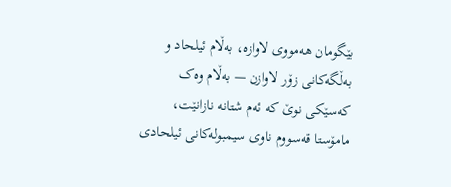بێگومان هەمووی لاوازە، بەڵام ئیلحاد و بەڵگەکانی زۆر لاوازن — بەڵام وەک کەسێکی نوێ کە ئەم شتانە نازانێت، مامۆستا قەسووم ناوی سیمبولەکانی ئیلحادی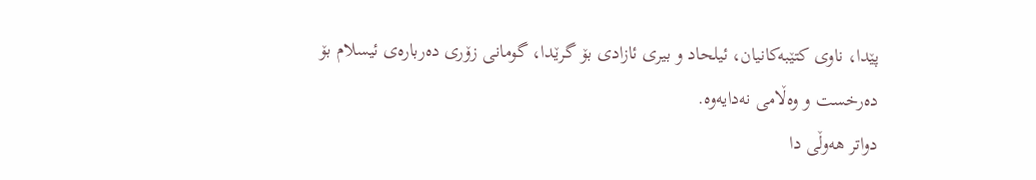پێدا، ناوی کتێبەکانیان، ئیلحاد و بیری ئازادی بۆ گرێدا، گومانی زۆری دەربارەی ئیسلام بۆ دەرخست و وەڵامی نەدایەوە.
دواتر هەوڵی دا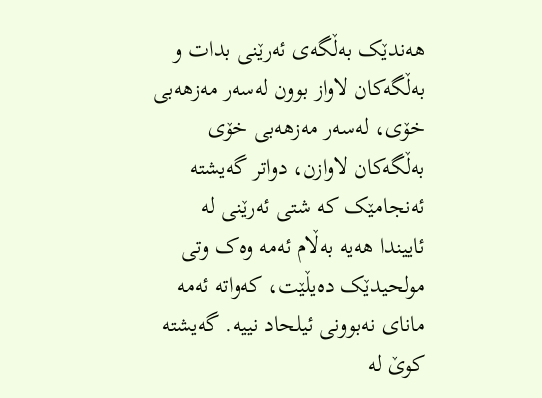هەندێک بەڵگەی ئەرێنی بدات و بەڵگەکان لاواز بوون لەسەر مەزهەبی خۆی، لەسەر مەزهەبی خۆی بەڵگەکان لاوازن، دواتر گەیشتە ئەنجامێک کە شتی ئەرێنی لە ئاییندا هەیە بەڵام ئەمە وەک وتی مولحیدێک دەیڵێت، کەواتە ئەمە مانای نەبوونی ئیلحاد نییە. گەیشتە کوێ لە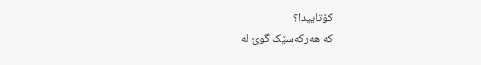کۆتاییدا؟
کە هەرکەسێک گوێ لە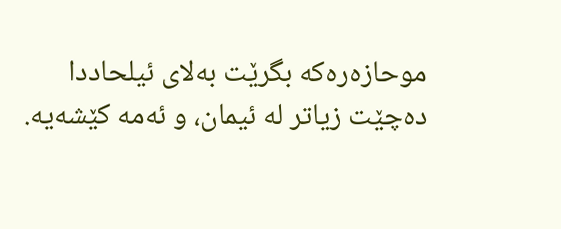موحازەرەکە بگرێت بەلای ئیلحاددا دەچێت زیاتر لە ئیمان، و ئەمە کێشەیە.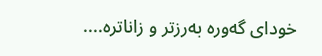خودای گەورە بەرزتر و زاناترە....